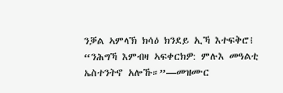ንቓል ኣምላኽ ክሳዕ ክንደይ ኢኻ እተፍቅሮ፧
“ንሕግኻ እምብዛ ኣፍቀርክዎ: ምሉእ መዓልቲ ኤስተንትኖ አሎኹ።”—መዝሙር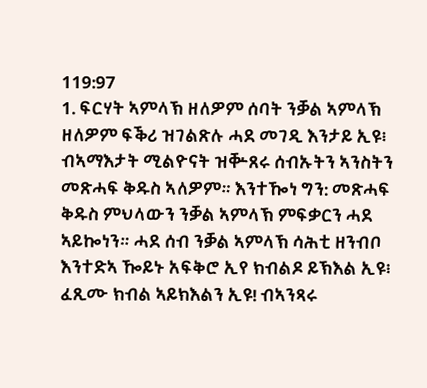119:97
1. ፍርሃት ኣምላኽ ዘለዎም ሰባት ንቓል ኣምላኽ ዘለዎም ፍቕሪ ዝገልጽሉ ሓደ መገዲ እንታይ ኢዩ፧
ብኣማእታት ሚልዮናት ዝቝጸሩ ሰብኡትን ኣንስትን መጽሓፍ ቅዱስ ኣለዎም። እንተዀነ ግን: መጽሓፍ ቅዱስ ምህላውን ንቓል ኣምላኽ ምፍቃርን ሓደ ኣይኰነን። ሓደ ሰብ ንቓል ኣምላኽ ሳሕቲ ዘንብቦ እንተድኣ ዀይኑ አፍቅሮ ኢየ ክብልዶ ይኽእል ኢዩ፧ ፈጺሙ ክብል ኣይክእልን ኢዩ! ብኣንጻሩ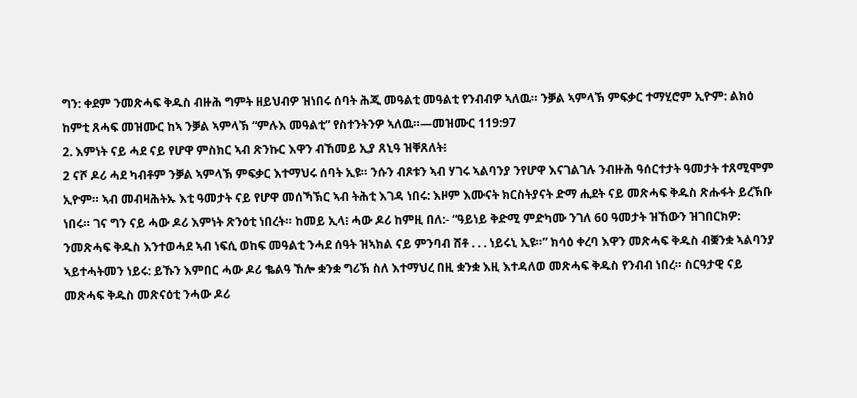ግን: ቀደም ንመጽሓፍ ቅዱስ ብዙሕ ግምት ዘይህብዎ ዝነበሩ ሰባት ሕጂ መዓልቲ መዓልቲ የንብብዎ ኣለዉ። ንቓል ኣምላኽ ምፍቃር ተማሂሮም ኢዮም: ልክዕ ከምቲ ጸሓፍ መዝሙር ከኣ ንቓል ኣምላኽ “ምሉእ መዓልቲ” የስተንትንዎ ኣለዉ።—መዝሙር 119:97
2. እምነት ናይ ሓደ ናይ የሆዋ ምስክር ኣብ ጽንኩር እዋን ብኸመይ ኢያ ጸኒዓ ዝቐጸለት፧
2 ናሾ ዶሪ ሓደ ካብቶም ንቓል ኣምላኽ ምፍቃር እተማህሩ ሰባት ኢዩ። ንሱን ብጾቱን ኣብ ሃገሩ ኣልባንያ ንየሆዋ እናገልገሉ ንብዙሕ ዓሰርተታት ዓመታት ተጸሚሞም ኢዮም። ኣብ መብዛሕትኡ እቲ ዓመታት ናይ የሆዋ መሰኻኽር ኣብ ትሕቲ እገዳ ነበሩ: እዞም እሙናት ክርስትያናት ድማ ሒደት ናይ መጽሓፍ ቅዱስ ጽሑፋት ይረኽቡ ነበሩ። ገና ግን ናይ ሓው ዶሪ እምነት ጽንዕቲ ነበረት። ከመይ ኢላ፧ ሓው ዶሪ ከምዚ በለ:- “ዓይነይ ቅድሚ ምድካሙ ንገለ 60 ዓመታት ዝኸውን ዝገበርክዎ: ንመጽሓፍ ቅዱስ እንተወሓደ ኣብ ነፍሲ ወከፍ መዓልቲ ንሓደ ሰዓት ዝኣክል ናይ ምንባብ ሸቶ . . . ነይሩኒ ኢዩ።” ክሳዕ ቀረባ እዋን መጽሓፍ ቅዱስ ብቛንቋ ኣልባንያ ኣይተሓትመን ነይሩ: ይኹን እምበር ሓው ዶሪ ቈልዓ ኸሎ ቋንቋ ግሪኽ ስለ እተማህረ በዚ ቋንቋ እዚ እተዳለወ መጽሓፍ ቅዱስ የንብብ ነበረ። ስርዓታዊ ናይ መጽሓፍ ቅዱስ መጽናዕቲ ንሓው ዶሪ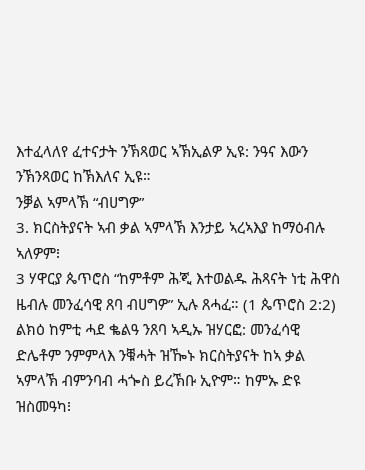እተፈላለየ ፈተናታት ንኽጻወር ኣኽኢልዎ ኢዩ: ንዓና እውን ንኽንጻወር ከኽእለና ኢዩ።
ንቓል ኣምላኽ “ብሀግዎ”
3. ክርስትያናት ኣብ ቃል ኣምላኽ እንታይ ኣረኣእያ ከማዕብሉ ኣለዎም፧
3 ሃዋርያ ጴጥሮስ “ከምቶም ሕጂ እተወልዱ ሕጻናት ነቲ ሕዋስ ዜብሉ መንፈሳዊ ጸባ ብሀግዎ” ኢሉ ጸሓፈ። (1 ጴጥሮስ 2:2) ልክዕ ከምቲ ሓደ ቈልዓ ንጸባ ኣዲኡ ዝሃርፎ: መንፈሳዊ ድሌቶም ንምምላእ ንቑሓት ዝዀኑ ክርስትያናት ከኣ ቃል ኣምላኽ ብምንባብ ሓጐስ ይረኽቡ ኢዮም። ከምኡ ድዩ ዝስመዓካ፧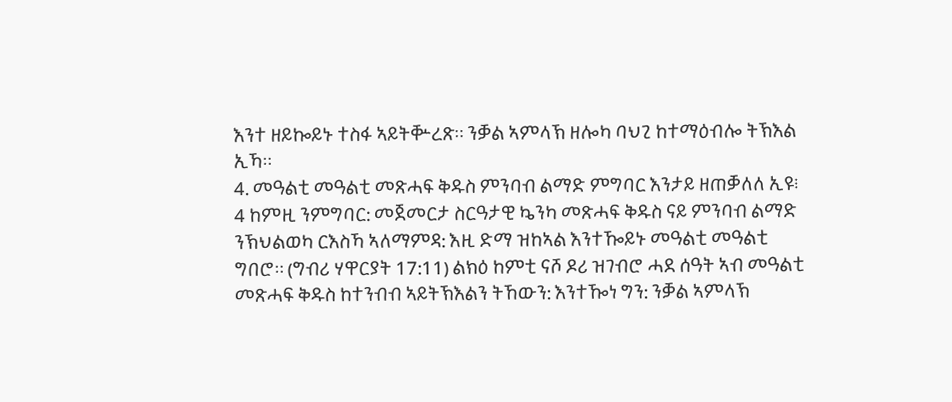እንተ ዘይኰይኑ ተስፋ ኣይትቝረጽ። ንቓል ኣምላኽ ዘሎካ ባህጊ ከተማዕብሎ ትኽእል ኢኻ።
4. መዓልቲ መዓልቲ መጽሓፍ ቅዱስ ምንባብ ልማድ ምግባር እንታይ ዘጠቓለለ ኢዩ፧
4 ከምዚ ንምግባር: መጀመርታ ስርዓታዊ ኴንካ መጽሓፍ ቅዱስ ናይ ምንባብ ልማድ ንኽህልወካ ርእስኻ ኣለማምዳ: እዚ ድማ ዝከኣል እንተዀይኑ መዓልቲ መዓልቲ ግበሮ። (ግብሪ ሃዋርያት 17:11) ልክዕ ከምቲ ናሾ ዶሪ ዝገብሮ ሓደ ሰዓት ኣብ መዓልቲ መጽሓፍ ቅዱስ ከተንብብ ኣይትኽእልን ትኸውን: እንተዀነ ግን: ንቓል ኣምላኽ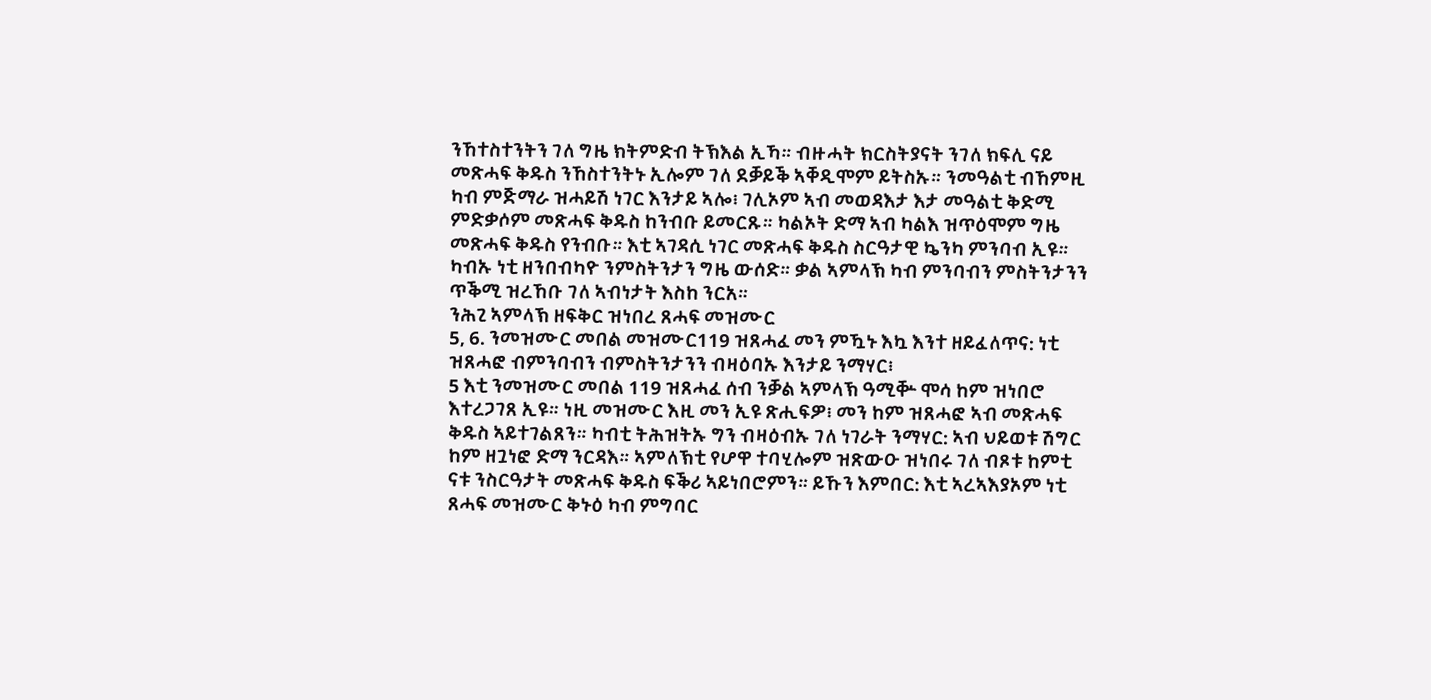ንኸተስተንትን ገለ ግዜ ክትምድብ ትኽእል ኢኻ። ብዙሓት ክርስትያናት ንገለ ክፍሊ ናይ መጽሓፍ ቅዱስ ንኸስተንትኑ ኢሎም ገለ ደቓይቕ ኣቐዲሞም ይትስኡ። ንመዓልቲ ብኸምዚ ካብ ምጅማራ ዝሓይሽ ነገር እንታይ ኣሎ፧ ገሊኦም ኣብ መወዳእታ እታ መዓልቲ ቅድሚ ምድቃሶም መጽሓፍ ቅዱስ ከንብቡ ይመርጹ። ካልኦት ድማ ኣብ ካልእ ዝጥዕሞም ግዜ መጽሓፍ ቅዱስ የንብቡ። እቲ ኣገዳሲ ነገር መጽሓፍ ቅዱስ ስርዓታዊ ኴንካ ምንባብ ኢዩ። ካብኡ ነቲ ዘንበብካዮ ንምስትንታን ግዜ ውሰድ። ቃል ኣምላኽ ካብ ምንባብን ምስትንታንን ጥቕሚ ዝረኸቡ ገለ ኣብነታት እስከ ንርአ።
ንሕጊ ኣምላኽ ዘፍቅር ዝነበረ ጸሓፍ መዝሙር
5, 6. ንመዝሙር መበል መዝሙር119 ዝጸሓፈ መን ምዃኑ እኳ እንተ ዘይፈለጥና: ነቲ ዝጸሓፎ ብምንባብን ብምስትንታንን ብዛዕባኡ እንታይ ንማሃር፧
5 እቲ ንመዝሙር መበል 119 ዝጸሓፈ ሰብ ንቓል ኣምላኽ ዓሚቝ ሞሳ ከም ዝነበሮ እተረጋገጸ ኢዩ። ነዚ መዝሙር እዚ መን ኢዩ ጽሒፍዎ፧ መን ከም ዝጸሓፎ ኣብ መጽሓፍ ቅዱስ ኣይተገልጸን። ካብቲ ትሕዝትኡ ግን ብዛዕብኡ ገለ ነገራት ንማሃር: ኣብ ህይወቱ ሽግር ከም ዘጓነፎ ድማ ንርዳእ። ኣምለኽቲ የሆዋ ተባሂሎም ዝጽውዑ ዝነበሩ ገለ ብጾቱ ከምቲ ናቱ ንስርዓታት መጽሓፍ ቅዱስ ፍቕሪ ኣይነበሮምን። ይኹን እምበር: እቲ ኣረኣእያኦም ነቲ ጸሓፍ መዝሙር ቅኑዕ ካብ ምግባር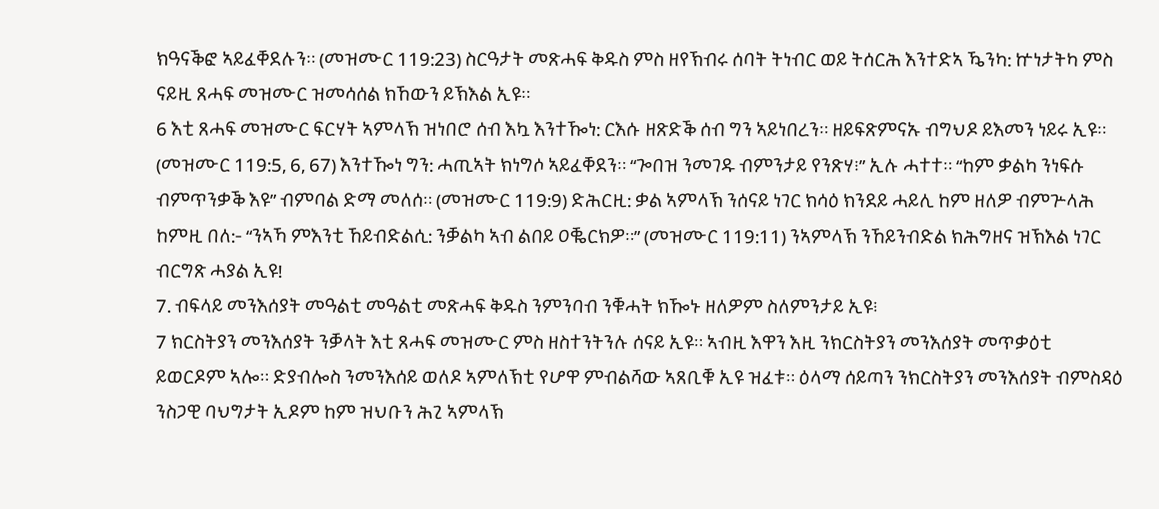ክዓናቕፎ ኣይፈቐደሉን። (መዝሙር 119:23) ስርዓታት መጽሓፍ ቅዱስ ምስ ዘየኽብሩ ሰባት ትነብር ወይ ትሰርሕ እንተድኣ ዄንካ: ኵነታትካ ምስ ናይዚ ጸሓፍ መዝሙር ዝመሳሰል ክኸውን ይኽእል ኢዩ።
6 እቲ ጸሓፍ መዝሙር ፍርሃት ኣምላኽ ዝነበሮ ሰብ እኳ እንተዀነ: ርእሱ ዘጽድቕ ሰብ ግን ኣይነበረን። ዘይፍጽምናኡ ብግህዶ ይእመን ነይሩ ኢዩ። (መዝሙር 119:5, 6, 67) እንተዀነ ግን: ሓጢኣት ክነግሶ ኣይፈቐደን። “ጐበዝ ንመገዱ ብምንታይ የንጽሃ፧” ኢሉ ሓተተ። “ከም ቃልካ ንነፍሱ ብምጥንቃቕ እዩ” ብምባል ድማ መለሰ። (መዝሙር 119:9) ድሕርዚ: ቃል ኣምላኽ ንሰናይ ነገር ክሳዕ ክንደይ ሓይሊ ከም ዘለዎ ብምጕላሕ ከምዚ በለ:- “ንኣኻ ምእንቲ ኸይብድልሲ: ንቓልካ ኣብ ልበይ ዐቘርክዎ።” (መዝሙር 119:11) ንኣምላኽ ንኸይንብድል ክሕግዘና ዝኽእል ነገር ብርግጽ ሓያል ኢዩ!
7. ብፍላይ መንእሰያት መዓልቲ መዓልቲ መጽሓፍ ቅዱስ ንምንባብ ንቑሓት ክዀኑ ዘለዎም ስለምንታይ ኢዩ፧
7 ክርስትያን መንእሰያት ንቓላት እቲ ጸሓፍ መዝሙር ምስ ዘስተንትንሉ ሰናይ ኢዩ። ኣብዚ እዋን እዚ ንክርስትያን መንእሰያት መጥቃዕቲ ይወርዶም ኣሎ። ድያብሎስ ንመንእሰይ ወለዶ ኣምለኽቲ የሆዋ ምብልሻው ኣጸቢቑ ኢዩ ዝፈቱ። ዕላማ ሰይጣን ንክርስትያን መንእሰያት ብምስዳዕ ንስጋዊ ባህግታት ኢዶም ከም ዝህቡን ሕጊ ኣምላኽ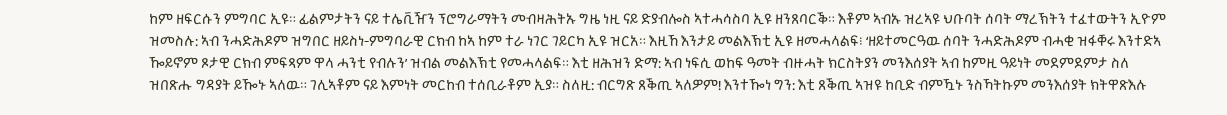ከም ዘፍርሱን ምግባር ኢዩ። ፊልምታትን ናይ ተሌቪዥን ፕሮግራማትን መብዛሕትኡ ግዜ ነዚ ናይ ድያብሎስ ኣተሓሳስባ ኢዩ ዘንጸባርቕ። እቶም ኣብኡ ዝረኣዩ ህቡባት ሰባት ማረኽትን ተፈተውትን ኢዮም ዝመስሉ: ኣብ ንሓድሕዶም ዝግበር ዘይስነ-ምግባራዊ ርክብ ከኣ ከም ተራ ነገር ገይርካ ኢዩ ዝርአ። እዚኸ እንታይ መልእኽቲ ኢዩ ዘመሓላልፍ፧ ‘ዘይተመርዓዉ ሰባት ንሓድሕዶም ብሓቂ ዝፋቐሩ እንተድኣ ዀይኖም ጾታዊ ርክብ ምፍጻም ዋላ ሓንቲ የብሉን’ ዝብል መልእኽቲ የመሓላልፍ። እቲ ዘሕዝን ድማ: ኣብ ነፍሲ ወከፍ ዓመት ብዙሓት ክርስትያን መንእሰያት ኣብ ከምዚ ዓይነት መደምደምታ ስለ ዝበጽሑ ግዳያት ይዀኑ ኣለዉ። ገሊኣቶም ናይ እምነት መርከብ ተሰቢራቶም ኢያ። ስለዚ: ብርግጽ ጸቕጢ ኣለዎም! እንተዀነ ግን: እቲ ጸቕጢ ኣዝዩ ከቢድ ብምዃኑ ንስኻትኩም መንእሰያት ክትዋጽእሉ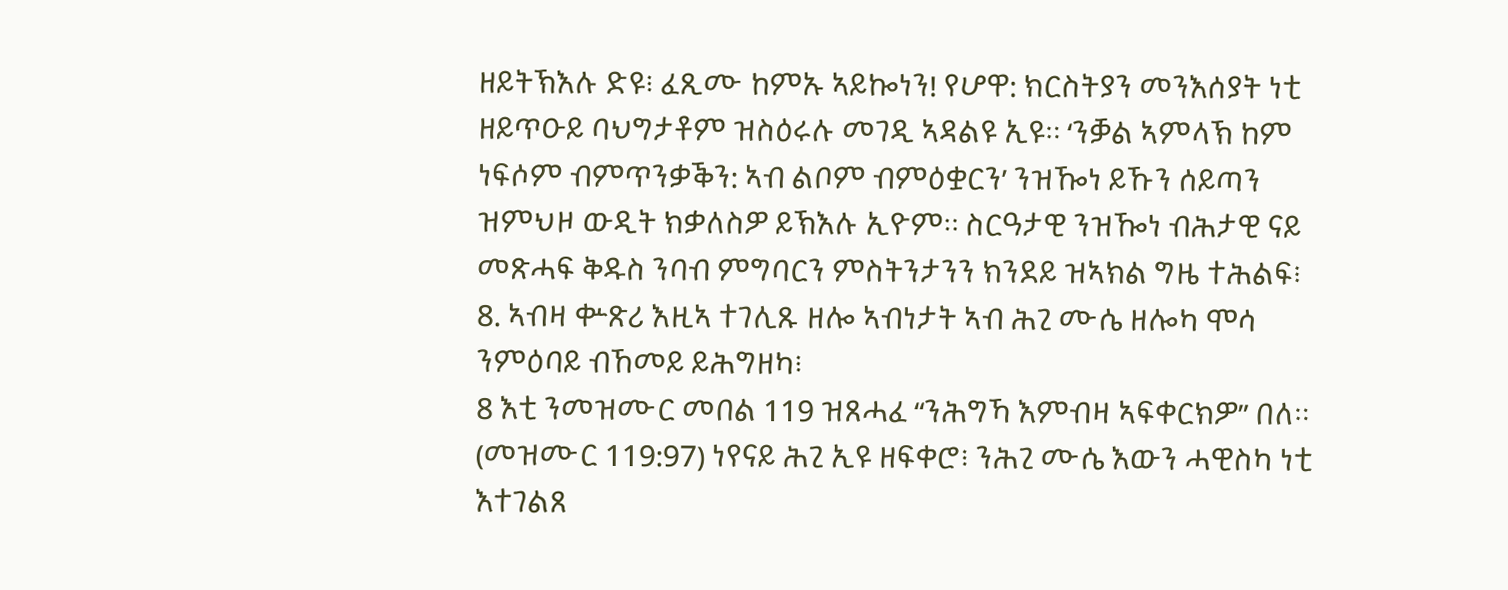ዘይትኽእሉ ድዩ፧ ፈጺሙ ከምኡ ኣይኰነን! የሆዋ: ክርስትያን መንእሰያት ነቲ ዘይጥዑይ ባህግታቶም ዝስዕሩሉ መገዲ ኣዳልዩ ኢዩ። ‘ንቓል ኣምላኽ ከም ነፍሶም ብምጥንቃቕን: ኣብ ልቦም ብምዕቋርን’ ንዝዀነ ይኹን ሰይጣን ዝምህዞ ውዲት ክቃለስዎ ይኽእሉ ኢዮም። ስርዓታዊ ንዝዀነ ብሕታዊ ናይ መጽሓፍ ቅዱስ ንባብ ምግባርን ምስትንታንን ክንደይ ዝኣክል ግዜ ተሕልፍ፧
8. ኣብዛ ቍጽሪ እዚኣ ተገሊጹ ዘሎ ኣብነታት ኣብ ሕጊ ሙሴ ዘሎካ ሞሳ ንምዕባይ ብኸመይ ይሕግዘካ፧
8 እቲ ንመዝሙር መበል 119 ዝጸሓፈ “ንሕግኻ እምብዛ ኣፍቀርክዎ” በለ። (መዝሙር 119:97) ነየናይ ሕጊ ኢዩ ዘፍቀሮ፧ ንሕጊ ሙሴ እውን ሓዊስካ ነቲ እተገልጸ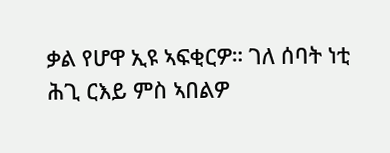ቃል የሆዋ ኢዩ ኣፍቂርዎ። ገለ ሰባት ነቲ ሕጊ ርእይ ምስ ኣበልዎ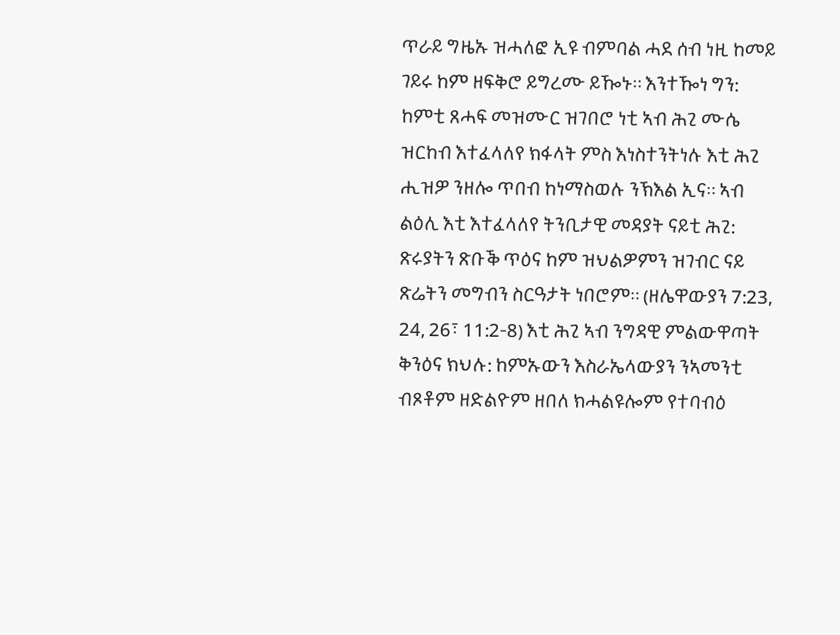ጥራይ ግዜኡ ዝሓለፎ ኢዩ ብምባል ሓደ ሰብ ነዚ ከመይ ገይሩ ከም ዘፍቅሮ ይግረሙ ይዀኑ። እንተዀነ ግን: ከምቲ ጸሓፍ መዝሙር ዝገበሮ ነቲ ኣብ ሕጊ ሙሴ ዝርከብ እተፈላለየ ክፋላት ምስ እነስተንትነሉ እቲ ሕጊ ሒዝዎ ንዘሎ ጥበብ ከነማስወሉ ንኽእል ኢና። ኣብ ልዕሊ እቲ እተፈላለየ ትንቢታዊ መዳያት ናይቲ ሕጊ: ጽሩያትን ጽቡቕ ጥዕና ከም ዝህልዎምን ዝገብር ናይ ጽሬትን መግብን ስርዓታት ነበሮም። (ዘሌዋውያን 7:23, 24, 26፣ 11:2-8) እቲ ሕጊ ኣብ ንግዳዊ ምልውዋጣት ቅንዕና ክህሉ: ከምኡውን እስራኤላውያን ንኣመንቲ ብጾቶም ዘድልዮም ዘበለ ክሓልዩሎም የተባብዕ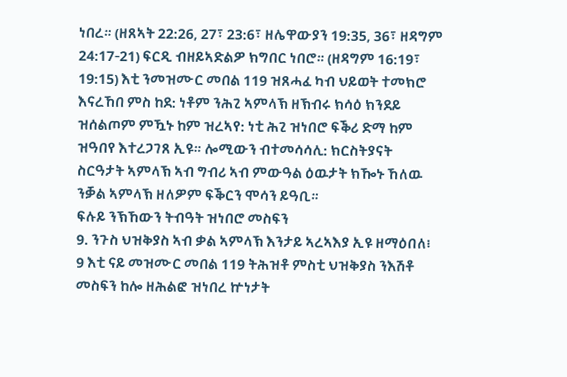ነበረ። (ዘጸኣት 22:26, 27፣ 23:6፣ ዘሌዋውያን 19:35, 36፣ ዘዳግም 24:17-21) ፍርዲ ብዘይኣድልዎ ክግበር ነበሮ። (ዘዳግም 16:19፣ 19:15) እቲ ንመዝሙር መበል 119 ዝጸሓፈ ካብ ህይወት ተመክሮ እናረኸበ ምስ ከደ: ነቶም ንሕጊ ኣምላኽ ዘኽብሩ ክሳዕ ክንደይ ዝሰልጦም ምዃኑ ከም ዝረኣየ: ነቲ ሕጊ ዝነበሮ ፍቕሪ ድማ ከም ዝዓበየ እተረጋገጸ ኢዩ። ሎሚውን ብተመሳሳሊ: ክርስትያናት ስርዓታት ኣምላኽ ኣብ ግብሪ ኣብ ምውዓል ዕዉታት ክዀኑ ኸለዉ ንቓል ኣምላኽ ዘለዎም ፍቕርን ሞሳን ይዓቢ።
ፍሉይ ንኽኸውን ትብዓት ዝነበሮ መስፍን
9. ንጉስ ህዝቅያስ ኣብ ቃል ኣምላኽ እንታይ ኣረኣእያ ኢዩ ዘማዕበለ፧
9 እቲ ናይ መዝሙር መበል 119 ትሕዝቶ ምስቲ ህዝቅያስ ንእሽቶ መስፍን ከሎ ዘሕልፎ ዝነበረ ኵነታት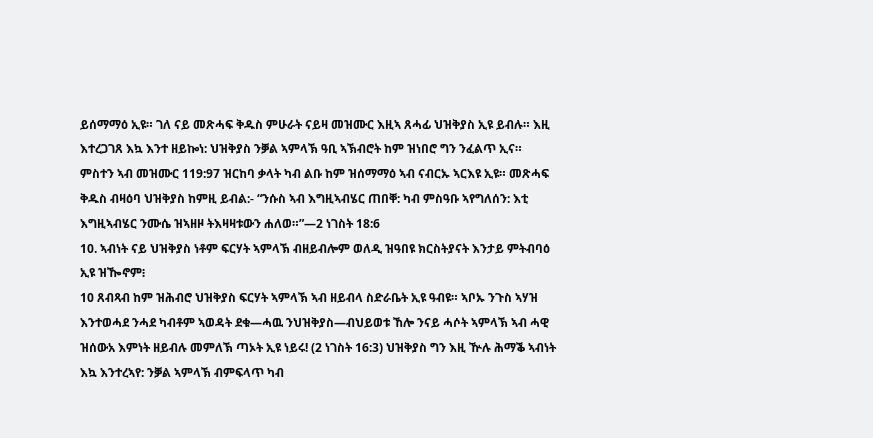ይሰማማዕ ኢዩ። ገለ ናይ መጽሓፍ ቅዱስ ምሁራት ናይዛ መዝሙር እዚኣ ጸሓፊ ህዝቅያስ ኢዩ ይብሉ። እዚ እተረጋገጸ እኳ እንተ ዘይኰነ: ህዝቅያስ ንቓል ኣምላኽ ዓቢ ኣኽብሮት ከም ዝነበሮ ግን ንፈልጥ ኢና። ምስተን ኣብ መዝሙር 119:97 ዝርከባ ቃላት ካብ ልቡ ከም ዝሰማማዕ ኣብ ናብርኡ ኣርእዩ ኢዩ። መጽሓፍ ቅዱስ ብዛዕባ ህዝቅያስ ከምዚ ይብል:- “ንሱስ ኣብ እግዚኣብሄር ጠበቐ: ካብ ምስዓቡ ኣየግለሰን: እቲ እግዚኣብሄር ንሙሴ ዝኣዘዞ ትእዛዛቱውን ሐለወ።”—2 ነገስት 18:6
10. ኣብነት ናይ ህዝቅያስ ነቶም ፍርሃት ኣምላኽ ብዘይብሎም ወለዲ ዝዓበዩ ክርስትያናት እንታይ ምትብባዕ ኢዩ ዝዀኖም፧
10 ጸብጻብ ከም ዝሕብሮ ህዝቅያስ ፍርሃት ኣምላኽ ኣብ ዘይብላ ስድራቤት ኢዩ ዓብዩ። ኣቦኡ ንጉስ ኣሃዝ እንተወሓደ ንሓደ ካብቶም ኣወዳት ደቁ—ሓዉ ንህዝቅያስ—ብህይወቱ ኸሎ ንናይ ሓሶት ኣምላኽ ኣብ ሓዊ ዝሰውአ እምነት ዘይብሉ መምለኽ ጣኦት ኢዩ ነይሩ! (2 ነገስት 16:3) ህዝቅያስ ግን እዚ ዅሉ ሕማቕ ኣብነት እኳ እንተረኣየ: ንቓል ኣምላኽ ብምፍላጥ ካብ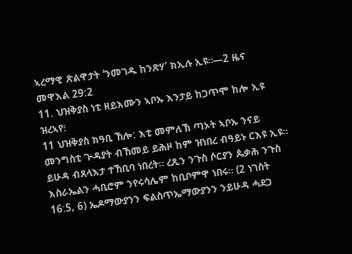ኣረማዊ ጽልዋታት ‘ንመገዱ ከንጽሃ’ ክኢሉ ኢዩ።—2 ዜና መዋእል 29:2
11. ህዝቅያስ ነቲ ዘይእሙን ኣቦኡ እንታይ ከጋጥሞ ከሎ ኢዩ ዝረኣየ፧
11 ህዝቅያስ ክዓቢ ኸሎ: እቲ መምለኽ ጣኦት ኣቦኡ ንናይ መንግስቲ ጕዳያት ብኸመይ ይሕዞ ከም ዝነበረ ብዓይኑ ርእዩ ኢዩ። ይሁዳ ብጸላእታ ተኸቢባ ነበረት። ረጺን ንጉስ ሶርያን ጴቃሕ ንጉስ እስራኤልን ሓቢሮም ንየሩሳሌም ከቢቦምዋ ነበሩ። (2 ነገስት 16:5, 6) ኤዶማውያንን ፍልስጥኤማውያንን ንይሁዳ ሓደጋ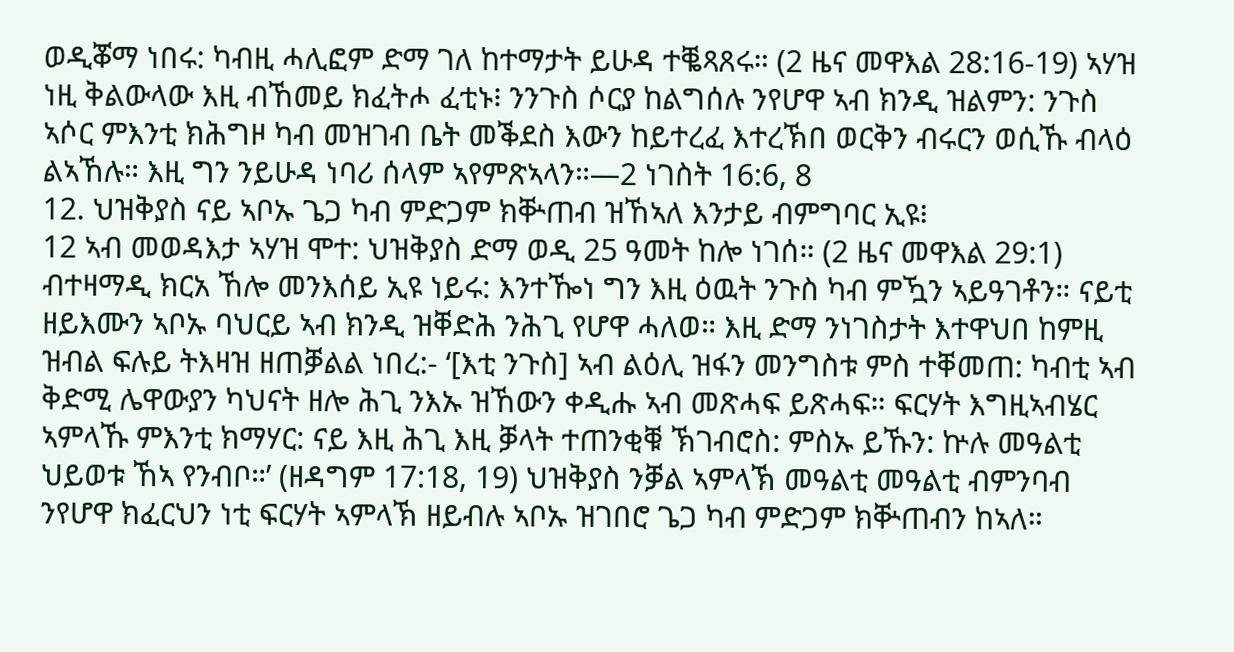ወዲቖማ ነበሩ: ካብዚ ሓሊፎም ድማ ገለ ከተማታት ይሁዳ ተቘጻጸሩ። (2 ዜና መዋእል 28:16-19) ኣሃዝ ነዚ ቅልውላው እዚ ብኸመይ ክፈትሖ ፈቲኑ፧ ንንጉስ ሶርያ ከልግሰሉ ንየሆዋ ኣብ ክንዲ ዝልምን: ንጉስ ኣሶር ምእንቲ ክሕግዞ ካብ መዝገብ ቤት መቕደስ እውን ከይተረፈ እተረኽበ ወርቅን ብሩርን ወሲኹ ብላዕ ልኣኸሉ። እዚ ግን ንይሁዳ ነባሪ ሰላም ኣየምጽኣላን።—2 ነገስት 16:6, 8
12. ህዝቅያስ ናይ ኣቦኡ ጌጋ ካብ ምድጋም ክቝጠብ ዝኸኣለ እንታይ ብምግባር ኢዩ፧
12 ኣብ መወዳእታ ኣሃዝ ሞተ: ህዝቅያስ ድማ ወዲ 25 ዓመት ከሎ ነገሰ። (2 ዜና መዋእል 29:1) ብተዛማዲ ክርአ ኸሎ መንእሰይ ኢዩ ነይሩ: እንተዀነ ግን እዚ ዕዉት ንጉስ ካብ ምዃን ኣይዓገቶን። ናይቲ ዘይእሙን ኣቦኡ ባህርይ ኣብ ክንዲ ዝቐድሕ ንሕጊ የሆዋ ሓለወ። እዚ ድማ ንነገስታት እተዋህበ ከምዚ ዝብል ፍሉይ ትእዛዝ ዘጠቓልል ነበረ:- ‘[እቲ ንጉስ] ኣብ ልዕሊ ዝፋን መንግስቱ ምስ ተቐመጠ: ካብቲ ኣብ ቅድሚ ሌዋውያን ካህናት ዘሎ ሕጊ ንእኡ ዝኸውን ቀዲሑ ኣብ መጽሓፍ ይጽሓፍ። ፍርሃት እግዚኣብሄር ኣምላኹ ምእንቲ ክማሃር: ናይ እዚ ሕጊ እዚ ቓላት ተጠንቂቑ ኽገብሮስ: ምስኡ ይኹን: ኵሉ መዓልቲ ህይወቱ ኸኣ የንብቦ።’ (ዘዳግም 17:18, 19) ህዝቅያስ ንቓል ኣምላኽ መዓልቲ መዓልቲ ብምንባብ ንየሆዋ ክፈርህን ነቲ ፍርሃት ኣምላኽ ዘይብሉ ኣቦኡ ዝገበሮ ጌጋ ካብ ምድጋም ክቝጠብን ከኣለ።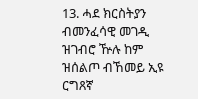13. ሓደ ክርስትያን ብመንፈሳዊ መገዲ ዝገብሮ ዅሉ ከም ዝሰልጦ ብኸመይ ኢዩ ርግጸኛ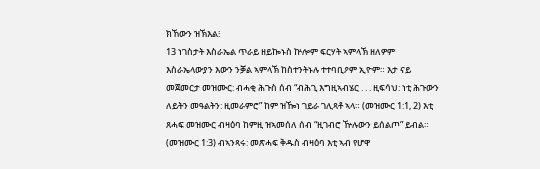ክኸውን ዝኽእል፧
13 ነገስታት እስራኤል ጥራይ ዘይኰኑስ ኵሎም ፍርሃት ኣምላኽ ዘለዎም እስራኤላውያን እውን ንቓል ኣምላኽ ከስተንትኑሉ ተተባቢዖም ኢዮም። እታ ናይ መጀመርታ መዝሙር: ብሓቂ ሕጉስ ሰብ “ብሕጊ እግዚኣብሄር . . . ዚፍሳህ: ነቲ ሕጉውን ለይትን መዓልትን: ዚመራምሮ” ከም ዝዀነ ገይራ ገሊጻቶ ኣላ። (መዝሙር 1:1, 2) እቲ ጸሓፍ መዝሙር ብዛዕባ ከምዚ ዝኣመሰለ ሰብ “ዚገብሮ ዅሉውን ይሰልጦ” ይብል። (መዝሙር 1:3) ብኣንጻሩ: መጽሓፍ ቅዱስ ብዛዕባ እቲ ኣብ የሆዋ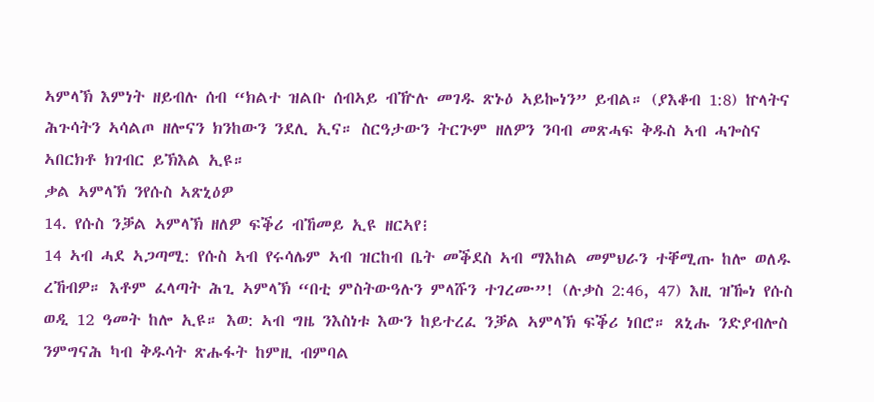ኣምላኽ እምነት ዘይብሉ ሰብ “ክልተ ዝልቡ ሰብኣይ ብዅሉ መገዱ ጽኑዕ ኣይኰነን” ይብል። (ያእቆብ 1:8) ኵላትና ሕጉሳትን ኣሳልጦ ዘሎናን ክንከውን ንደሊ ኢና። ስርዓታውን ትርጕም ዘለዎን ንባብ መጽሓፍ ቅዱስ ኣብ ሓጐስና ኣበርክቶ ክገብር ይኽእል ኢዩ።
ቃል ኣምላኽ ንየሱስ ኣጽኒዕዎ
14. የሱስ ንቓል ኣምላኽ ዘለዎ ፍቕሪ ብኸመይ ኢዩ ዘርኣየ፧
14 ኣብ ሓደ ኣጋጣሚ: የሱስ ኣብ የሩሳሌም ኣብ ዝርከብ ቤት መቕደስ ኣብ ማእከል መምህራን ተቐሚጡ ከሎ ወለዱ ረኸብዎ። እቶም ፈላጣት ሕጊ ኣምላኽ “በቲ ምስትውዓሉን ምላሹን ተገረሙ”! (ሉቃስ 2:46, 47) እዚ ዝዀነ የሱስ ወዲ 12 ዓመት ከሎ ኢዩ። እወ: ኣብ ግዜ ንእስነቱ እውን ከይተረፈ ንቓል ኣምላኽ ፍቕሪ ነበሮ። ጸኒሑ ንድያብሎስ ንምግናሕ ካብ ቅዱሳት ጽሑፋት ከምዚ ብምባል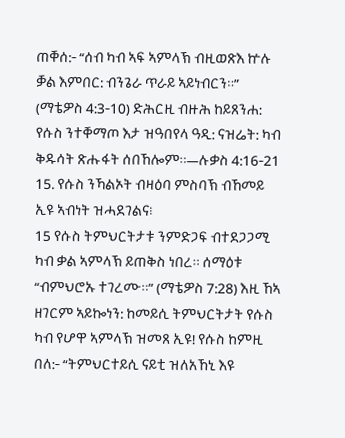ጠቐሰ:- “ሰብ ካብ ኣፍ ኣምላኽ ብዚወጽእ ኵሉ ቓል እምበር: ብንጌራ ጥራይ ኣይነብርን።” (ማቴዎስ 4:3-10) ድሕርዚ ብዙሕ ከይጸንሐ: የሱስ ንተቐማጦ እታ ዝዓበየላ ዓዲ: ናዝሬት: ካብ ቅዱሳት ጽሑፋት ሰበኸሎም።—ሉቃስ 4:16-21
15. የሱስ ንኻልኦት ብዛዕባ ምስባኽ ብኸመይ ኢዩ ኣብነት ዝሓደገልና፧
15 የሱስ ትምህርትታቱ ንምድጋፍ ብተደጋጋሚ ካብ ቃል ኣምላኽ ይጠቅስ ነበረ። ሰማዕቱ “ብምህሮኡ ተገረሙ።” (ማቴዎስ 7:28) እዚ ኸኣ ዘገርም ኣይኰነን: ከመይሲ ትምህርትታት የሱስ ካብ የሆዋ ኣምላኽ ዝመጸ ኢዩ! የሱስ ከምዚ በለ:- “ትምህርተይሲ ናይቲ ዝለአኸኒ እዩ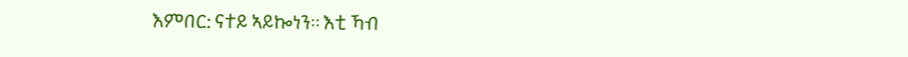እምበር: ናተይ ኣይኰነን። እቲ ኻብ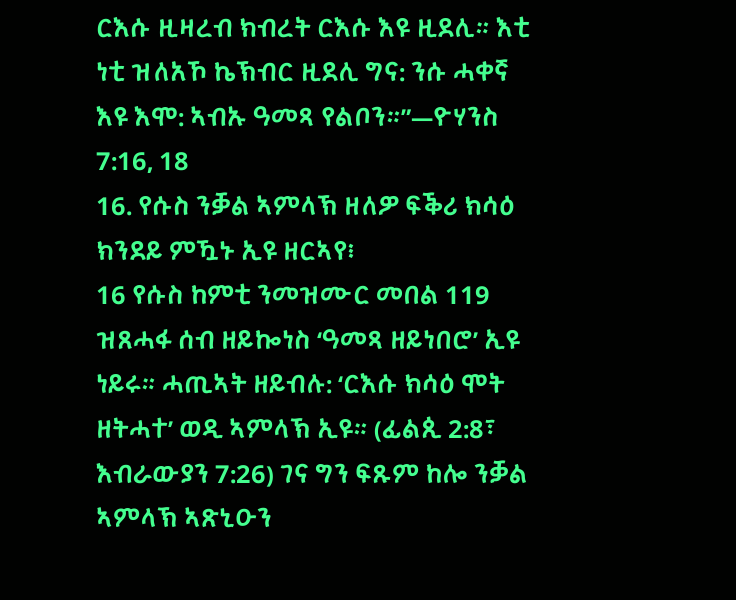ርእሱ ዚዛረብ ክብረት ርእሱ እዩ ዚደሊ። እቲ ነቲ ዝለአኾ ኬኽብር ዚደሊ ግና: ንሱ ሓቀኛ እዩ እሞ: ኣብኡ ዓመጻ የልቦን።”—ዮሃንስ 7:16, 18
16. የሱስ ንቓል ኣምላኽ ዘለዎ ፍቕሪ ክሳዕ ክንደይ ምዃኑ ኢዩ ዘርኣየ፧
16 የሱስ ከምቲ ንመዝሙር መበል 119 ዝጸሓፋ ሰብ ዘይኰነስ ‘ዓመጻ ዘይነበሮ’ ኢዩ ነይሩ። ሓጢኣት ዘይብሉ: ‘ርእሱ ክሳዕ ሞት ዘትሓተ’ ወዲ ኣምላኽ ኢዩ። (ፊልጲ 2:8፣ እብራውያን 7:26) ገና ግን ፍጹም ከሎ ንቓል ኣምላኽ ኣጽኒዑን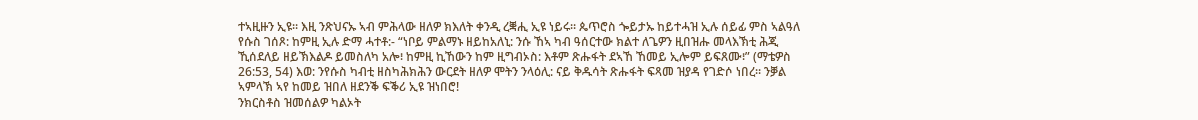ተኣዚዙን ኢዩ። እዚ ንጽህናኡ ኣብ ምሕላው ዘለዎ ክእለት ቀንዲ ረቛሒ ኢዩ ነይሩ። ጴጥሮስ ጐይታኡ ከይተሓዝ ኢሉ ሰይፊ ምስ ኣልዓለ የሱስ ገሰጾ: ከምዚ ኢሉ ድማ ሓተቶ:- “ነቦይ ምልማኑ ዘይከአለኒ: ንሱ ኸኣ ካብ ዓሰርተው ክልተ ለጌዎን ዚበዝሑ መላእኽቲ ሕጂ ኺሰደለይ ዘይኽእልዶ ይመስለካ አሎ፧ ከምዚ ኪኸውን ከም ዚግብኦስ: እቶም ጽሑፋት ደኣኸ ኸመይ ኢሎም ይፍጸሙ፧” (ማቴዎስ 26:53, 54) እወ: ንየሱስ ካብቲ ዘስካሕክሕን ውርደት ዘለዎ ሞትን ንላዕሊ: ናይ ቅዱሳት ጽሑፋት ፍጻመ ዝያዳ የገድሶ ነበረ። ንቓል ኣምላኽ ኣየ ከመይ ዝበለ ዘደንቕ ፍቕሪ ኢዩ ዝነበሮ!
ንክርስቶስ ዝመሰልዎ ካልኦት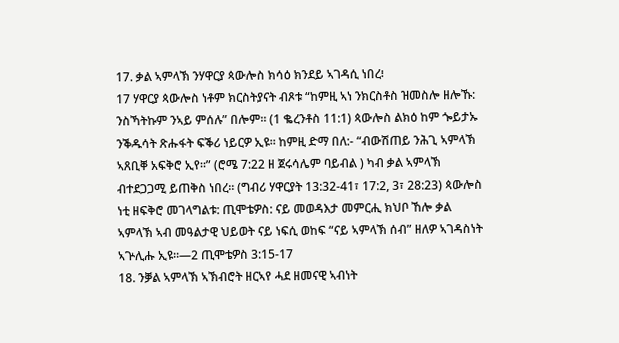17. ቃል ኣምላኽ ንሃዋርያ ጳውሎስ ክሳዕ ክንደይ ኣገዳሲ ነበረ፧
17 ሃዋርያ ጳውሎስ ነቶም ክርስትያናት ብጾቱ “ከምዚ ኣነ ንክርስቶስ ዝመስሎ ዘሎኹ: ንስኻትኩም ንኣይ ምሰሉ” በሎም። (1 ቈረንቶስ 11:1) ጳውሎስ ልክዕ ከም ጐይታኡ ንቕዱሳት ጽሑፋት ፍቕሪ ነይርዎ ኢዩ። ከምዚ ድማ በለ:- “ብውሽጠይ ንሕጊ ኣምላኽ ኣጸቢቐ አፍቅሮ ኢየ።” (ሮሜ 7:22 ዘ ጀሩሳሌም ባይብል ) ካብ ቃል ኣምላኽ ብተደጋጋሚ ይጠቅስ ነበረ። (ግብሪ ሃዋርያት 13:32-41፣ 17:2, 3፣ 28:23) ጳውሎስ ነቲ ዘፍቅሮ መገላግልቱ: ጢሞቴዎስ: ናይ መወዳእታ መምርሒ ክህቦ ኸሎ ቃል ኣምላኽ ኣብ መዓልታዊ ህይወት ናይ ነፍሲ ወከፍ “ናይ ኣምላኽ ሰብ” ዘለዎ ኣገዳስነት ኣጕሊሑ ኢዩ።—2 ጢሞቴዎስ 3:15-17
18. ንቓል ኣምላኽ ኣኽብሮት ዘርኣየ ሓደ ዘመናዊ ኣብነት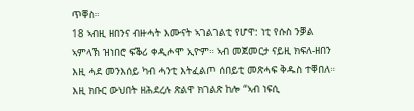ጥቐስ።
18 ኣብዚ ዘበንና ብዙሓት እሙናት ኣገልገልቲ የሆዋ: ነቲ የሱስ ንቓል ኣምላኽ ዝነበሮ ፍቕሪ ቀዲሖሞ ኢዮም። ኣብ መጀመርታ ናይዚ ክፍለ-ዘበን እዚ ሓደ መንእሰይ ካብ ሓንቲ እትፈልጦ ሰበይቲ መጽሓፍ ቅዱስ ተቐበለ። እዚ ክቡር ውህበት ዘሕደረሉ ጽልዋ ክገልጽ ከሎ “ኣብ ነፍሲ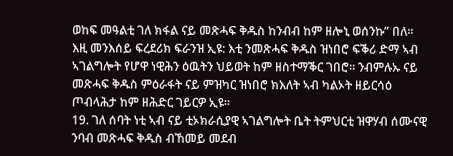ወከፍ መዓልቲ ገለ ክፋል ናይ መጽሓፍ ቅዱስ ከንብብ ከም ዘሎኒ ወሰንኩ” በለ። እዚ መንእሰይ ፍረደሪክ ፍራንዝ ኢዩ: እቲ ንመጽሓፍ ቅዱስ ዝነበሮ ፍቕሪ ድማ ኣብ ኣገልግሎት የሆዋ ነዊሕን ዕዉትን ህይወት ከም ዘስተማቕር ገበሮ። ንብምሉኡ ናይ መጽሓፍ ቅዱስ ምዕራፋት ናይ ምዝካር ዝነበሮ ክእለት ኣብ ካልኦት ዘይርሳዕ ጦብላሕታ ከም ዘሕድር ገይርዎ ኢዩ።
19. ገለ ሰባት ነቲ ኣብ ናይ ቲኦክራሲያዊ ኣገልግሎት ቤት ትምህርቲ ዝዋሃብ ሰሙናዊ ንባብ መጽሓፍ ቅዱስ ብኸመይ መደብ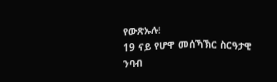የውጽኡሉ፧
19 ናይ የሆዋ መሰኻኽር ስርዓታዊ ንባብ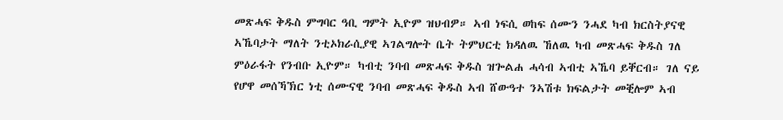መጽሓፍ ቅዱስ ምግባር ዓቢ ግምት ኢዮም ዝህብዎ። ኣብ ነፍሲ ወከፍ ሰሙን ንሓደ ካብ ክርስትያናዊ ኣኼባታት ማለት ንቲኦክራሲያዊ ኣገልግሎት ቤት ትምህርቲ ክዳለዉ ኸለዉ ካብ መጽሓፍ ቅዱስ ገለ ምዕራፋት የንብቡ ኢዮም። ካብቲ ንባብ መጽሓፍ ቅዱስ ዝጐልሐ ሓሳብ ኣብቲ ኣኼባ ይቐርብ። ገለ ናይ የሆዋ መሰኻኽር ነቲ ሰሙናዊ ንባብ መጽሓፍ ቅዱስ ኣብ ሸውዓተ ንኣሽቱ ክፍልታት መቒሎም ኣብ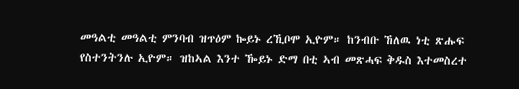መዓልቲ መዓልቲ ምንባብ ዝጥዕም ኰይኑ ረኺቦሞ ኢዮም። ከንብቡ ኸለዉ ነቲ ጽሑፍ የስተንትንሉ ኢዮም። ዝከኣል እንተ ዀይኑ ድማ በቲ ኣብ መጽሓፍ ቅዱስ እተመስረተ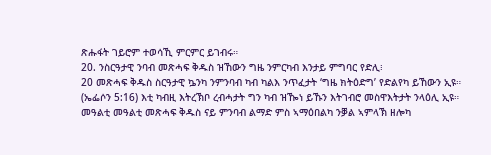ጽሑፋት ገይሮም ተወሳኺ ምርምር ይገብሩ።
20. ንስርዓታዊ ንባብ መጽሓፍ ቅዱስ ዝኸውን ግዜ ንምርካብ እንታይ ምግባር የድሊ፧
20 መጽሓፍ ቅዱስ ስርዓታዊ ኴንካ ንምንባብ ካብ ካልእ ንጥፈታት ‘ግዜ ክትዕድግ’ የድልየካ ይኸውን ኢዩ። (ኤፌሶን 5:16) እቲ ካብዚ እትረኽቦ ረብሓታት ግን ካብ ዝዀነ ይኹን እትገብሮ መስዋእትታት ንላዕሊ ኢዩ። መዓልቲ መዓልቲ መጽሓፍ ቅዱስ ናይ ምንባብ ልማድ ምስ ኣማዕበልካ ንቓል ኣምላኽ ዘሎካ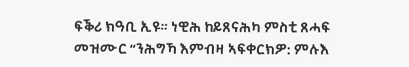ፍቕሪ ክዓቢ ኢዩ። ነዊሕ ከይጸናሕካ ምስቲ ጸሓፍ መዝሙር “ንሕግኻ እምብዛ ኣፍቀርክዎ: ምሉእ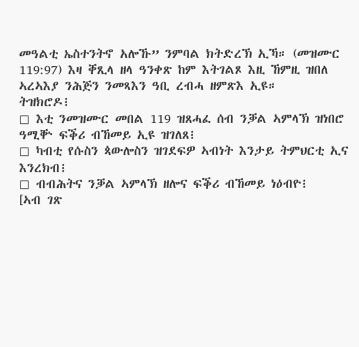መዓልቲ ኤስተንትኖ አሎኹ” ንምባል ክትድረኽ ኢኻ። (መዝሙር 119:97) እዛ ቐጺላ ዘላ ዓንቀጽ ከም እትገልጾ እዚ ኸምዚ ዝበለ ኣረኣእያ ንሕጅን ንመጻእን ዓቢ ረብሓ ዘምጽእ ኢዩ።
ትዝክሮዶ፧
◻ እቲ ንመዝሙር መበል 119 ዝጸሓፈ ሰብ ንቓል ኣምላኽ ዝነበሮ ዓሚቝ ፍቕሪ ብኸመይ ኢዩ ዝገለጸ፧
◻ ካብቲ የሱስን ጳውሎስን ዝገደፍዎ ኣብነት እንታይ ትምህርቲ ኢና እንረክብ፧
◻ ብብሕትና ንቓል ኣምላኽ ዘሎና ፍቕሪ ብኸመይ ነዕብዮ፧
[ኣብ ገጽ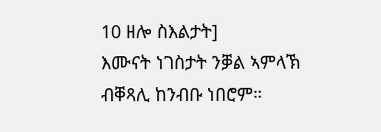10 ዘሎ ስእልታት]
እሙናት ነገስታት ንቓል ኣምላኽ ብቐጻሊ ከንብቡ ነበሮም።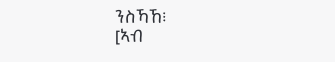ንስኻኸ፧
[ኣብ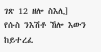ገጽ 12 ዘሎ ስእሊ]
የሱስ ንእሽቶ ኸሎ እውን ከይተረፈ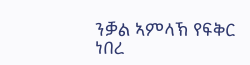ንቓል ኣምላኽ የፍቅር ነበረ